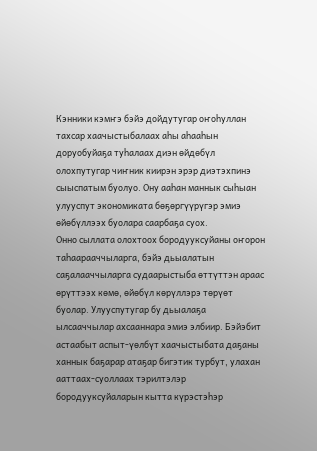Кэнники кэмҥэ бэйэ дойдутугар оҥоһуллан тахсар хаачыстыбалаах аһы аһааһын доруобуйаҕа туһалаах диэн өйдөбүл олохпутугар чиҥник киирэн эрэр диэтэхпинэ сыыспатым буолуо. Ону ааһан маннык сыһыан улууспут экономиката бөҕөргүүрүгэр эмиэ өйөбүллээх буолара саарбаҕа суох.
Онно сыллата олохтоох бородууксуйаны оҥорон таһаарааччыларга, бэйэ дьыалатын саҕалааччыларга судаарыстыба өттүттэн араас өрүттээх көмө, өйөбүл көрүллэрэ төрүөт буолар. Улууспутугар бу дьыалаҕа ылсааччылар ахсааннара эмиэ элбиир. Бэйэбит астаабыт аспыт-үөлбүт хаачыстыбата даҕаны ханнык баҕарар атаҕар бигэтик турбут, улахан ааттаах-суоллаах тэрилтэлэр бородууксуйаларын кытта күрэстэһэр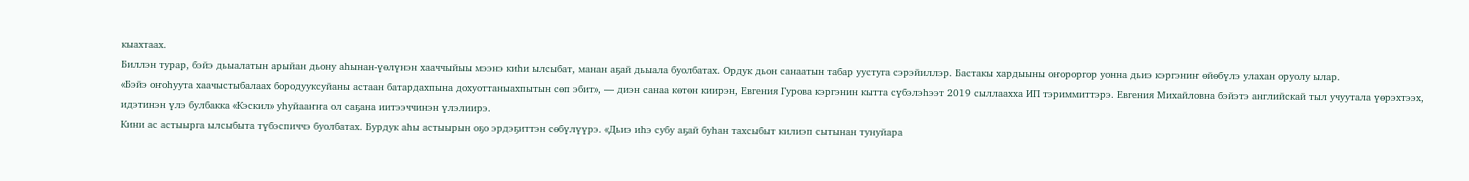кыахтаах.
Биллэн турар, бэйэ дьыалатын арыйан дьону аһынан-үөлүнэн хааччыйыы мээнэ киһи ылсыбат, манан аҕай дьыала буолбатах. Ордук дьон санаатын табар уустуга сэрэйиллэр. Бастакы хардыыны оҥороргор уонна дьиэ кэргэниҥ өйөбүлэ улахан оруолу ылар.
«Бэйэ оҥоһуута хаачыстыбалаах бородууксуйаны астаан батардахпына дохуоттаныахпытын сөп эбит», — диэн санаа көтөн киирэн, Евгения Гурова кэргэнин кытта сүбэлэһээт 2019 сыллаахха ИП тэриммиттэрэ. Евгения Михайловна бэйэтэ английскай тыл учуутала үөрэхтээх, идэтинэн үлэ булбакка «Кэскил» уһуйааҥҥа ол саҕана иитээччинэн үлэлиирэ.
Кини ас астыырга ылсыбыта түбэспиччэ буолбатах. Бурдук аһы астыырын оҕо эрдэҕиттэн сөбүлүүрэ. «Дьиэ иһэ субу аҕай буһан тахсыбыт килиэп сытынан тунуйара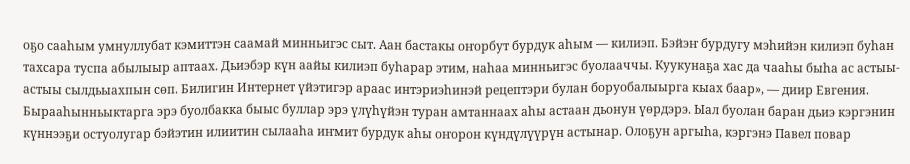оҕо сааһым умнуллубат кэмиттэн саамай минньигэс сыт. Аан бастакы оҥорбут бурдук аһым — килиэп. Бэйэҥ бурдугу мэһийэн килиэп буһан тахсара туспа абылыыр аптаах. Дьиэбэр күн аайы килиэп буһарар этим, наһаа минньигэс буолааччы. Куукунаҕа хас да чааһы быһа ас астыы-астыы сылдьыахпын сөп. Билигин Интернет үйэтигэр араас интэриэһинэй рецептэри булан боруобалыырга кыах баар», — диир Евгения.
Бырааһынньыктарга эрэ буолбакка быыс буллар эрэ үлүһүйэн туран амтаннаах аһы астаан дьонун үөрдэрэ. Ыал буолан баран дьиэ кэргэнин күннээҕи остуолугар бэйэтин илиитин сылааһа иҥмит бурдук аһы оҥорон күндүлүүрүн астынар. Олоҕун аргыһа, кэргэнэ Павел повар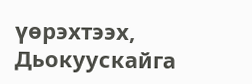үөрэхтээх, Дьокуускайга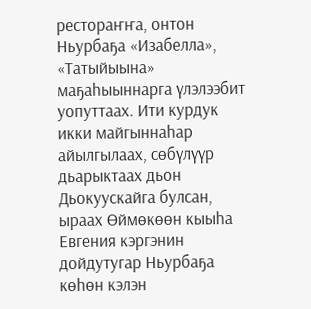рестораҥҥа, онтон Ньурбаҕа «Изабелла», «Татыйыына» маҕаһыыннарга үлэлээбит уопуттаах. Ити курдук икки майгыннаһар айылгылаах, сөбүлүүр дьарыктаах дьон Дьокуускайга булсан, ыраах Өймөкөөн кыыһа Евгения кэргэнин дойдутугар Ньурбаҕа көһөн кэлэн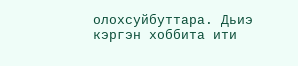олохсуйбуттара. Дьиэ кэргэн хоббита ити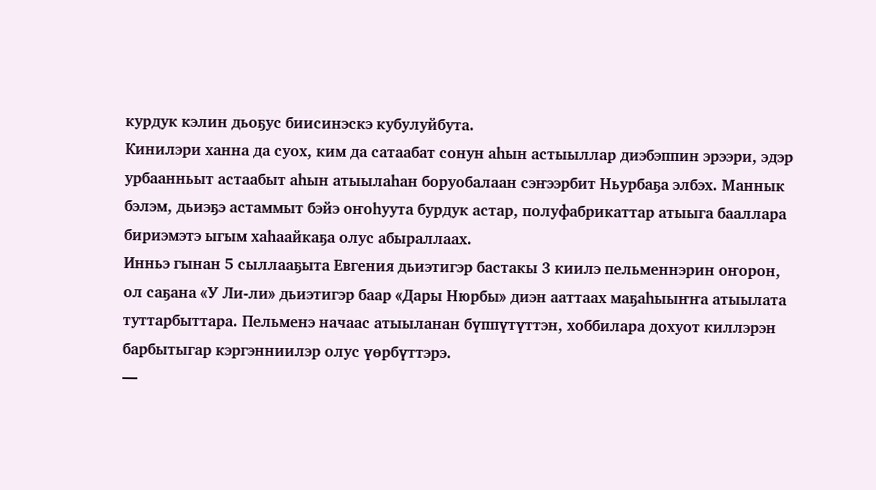курдук кэлин дьоҕус биисинэскэ кубулуйбута.
Кинилэри ханна да суох, ким да сатаабат сонун аһын астыыллар диэбэппин эрээри, эдэр урбаанньыт астаабыт аһын атыылаһан боруобалаан сэҥээрбит Ньурбаҕа элбэх. Маннык бэлэм, дьиэҕэ астаммыт бэйэ оҥоһуута бурдук астар, полуфабрикаттар атыыга бааллара бириэмэтэ ыгым хаһаайкаҕа олус абыраллаах.
Инньэ гынан 5 сыллааҕыта Евгения дьиэтигэр бастакы 3 киилэ пельменнэрин оҥорон, ол саҕана «У Ли-ли» дьиэтигэр баар «Дары Нюрбы» диэн ааттаах маҕаһыыҥҥа атыылата туттарбыттара. Пельменэ начаас атыыланан бүппүтүттэн, хоббилара дохуот киллэрэн барбытыгар кэргэнниилэр олус үөрбүттэрэ.
—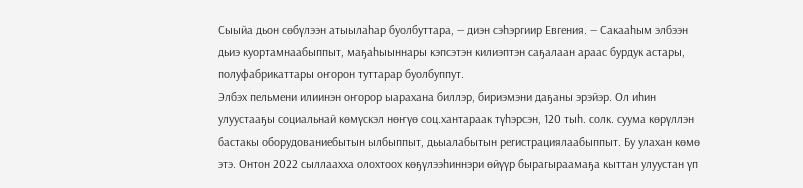Сыыйа дьон сөбүлээн атыылаһар буолбуттара, — диэн сэһэргиир Евгения. — Сакааһым элбээн дьиэ куортамнаабыппыт, маҕаһыыннары кэпсэтэн килиэптэн саҕалаан араас бурдук астары, полуфабрикаттары оҥорон туттарар буолбуппут.
Элбэх пельмени илиинэн оҥорор ыарахана биллэр, бириэмэни даҕаны эрэйэр. Ол иһин улуустааҕы социальнай көмүскэл нөҥүө соц.хантараак түһэрсэн, 120 тыһ. солк. суума көрүллэн бастакы оборудованиебытын ылбыппыт, дьыалабытын регистрациялаабыппыт. Бу улахан көмө этэ. Онтон 2022 сыллаахха олохтоох көҕүлээһиннэри өйүүр бырагыраамаҕа кыттан улуустан үп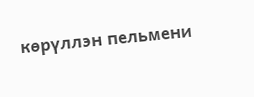көрүллэн пельмени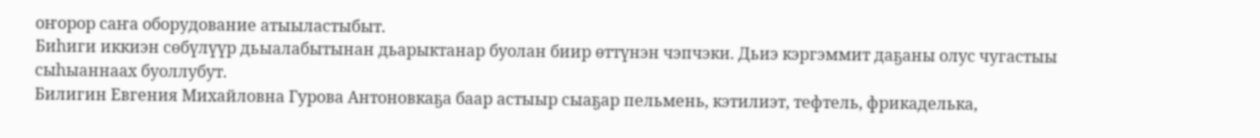оҥорор саҥа оборудование атыыластыбыт.
Биһиги иккиэн сөбүлүүр дьыалабытынан дьарыктанар буолан биир өттүнэн чэпчэки. Дьиэ кэргэммит даҕаны олус чугастыы сыһыаннаах буоллубут.
Билигин Евгения Михайловна Гурова Антоновкаҕа баар астыыр сыаҕар пельмень, кэтилиэт, тефтель, фрикаделька,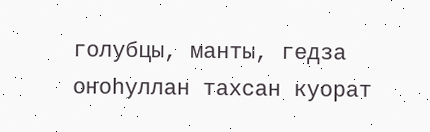голубцы, манты, гедза оҥоһуллан тахсан куорат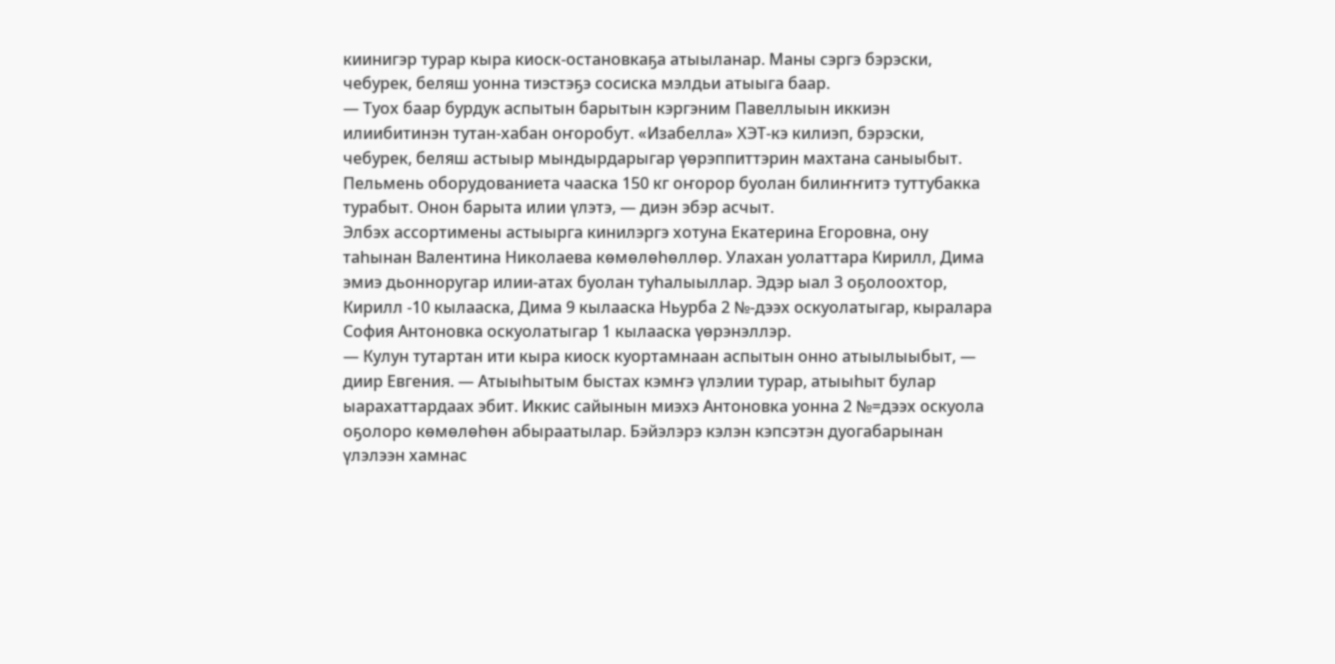киинигэр турар кыра киоск-остановкаҕа атыыланар. Маны сэргэ бэрэски, чебурек, беляш уонна тиэстэҕэ сосиска мэлдьи атыыга баар.
— Туох баар бурдук аспытын барытын кэргэним Павеллыын иккиэн илиибитинэн тутан-хабан оҥоробут. «Изабелла» ХЭТ-кэ килиэп, бэрэски, чебурек, беляш астыыр мындырдарыгар үөрэппиттэрин махтана саныыбыт. Пельмень оборудованиета чааска 150 кг оҥорор буолан билиҥҥитэ туттубакка турабыт. Онон барыта илии үлэтэ, — диэн эбэр асчыт.
Элбэх ассортимены астыырга кинилэргэ хотуна Екатерина Егоровна, ону таһынан Валентина Николаева көмөлөһөллөр. Улахан уолаттара Кирилл, Дима эмиэ дьонноругар илии-атах буолан туһалыыллар. Эдэр ыал 3 оҕолоохтор, Кирилл -10 кылааска, Дима 9 кылааска Ньурба 2 №-дээх оскуолатыгар, кыралара София Антоновка оскуолатыгар 1 кылааска үөрэнэллэр.
— Кулун тутартан ити кыра киоск куортамнаан аспытын онно атыылыыбыт, — диир Евгения. — Атыыһытым быстах кэмҥэ үлэлии турар, атыыһыт булар ыарахаттардаах эбит. Иккис сайынын миэхэ Антоновка уонна 2 №=дээх оскуола оҕолоро көмөлөһөн абыраатылар. Бэйэлэрэ кэлэн кэпсэтэн дуогабарынан үлэлээн хамнас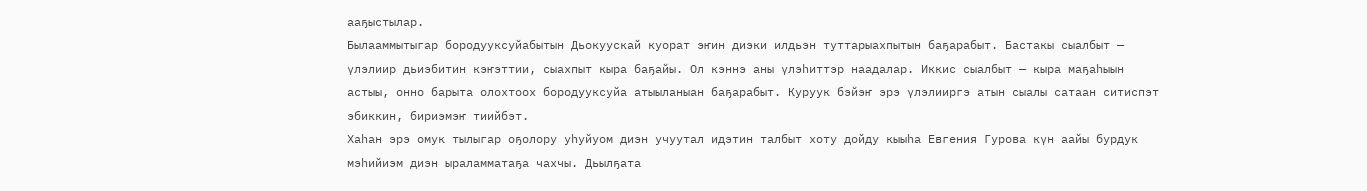ааҕыстылар.
Былааммытыгар бородууксуйабытын Дьокуускай куорат эҥин диэки илдьэн туттарыахпытын баҕарабыт. Бастакы сыалбыт — үлэлиир дьиэбитин кэҥэттии, сыахпыт кыра баҕайы. Ол кэннэ аны үлэһиттэр наадалар. Иккис сыалбыт — кыра маҕаһыын астыы, онно барыта олохтоох бородууксуйа атыыланыан баҕарабыт. Куруук бэйэҥ эрэ үлэлииргэ атын сыалы сатаан ситиспэт эбиккин, бириэмэҥ тиийбэт.
Хаһан эрэ омук тылыгар оҕолору уһуйуом диэн учуутал идэтин талбыт хоту дойду кыыһа Евгения Гурова күн аайы бурдук мэһийиэм диэн ыраламматаҕа чахчы. Дьылҕата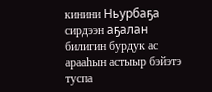кинини Ньурбаҕа сирдээн аҕалан билигин бурдук ас арааһын астыыр бэйэтэ туспа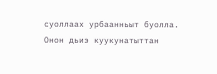суоллаах урбаанньыт буолла. Онон дьиэ куукунатыттан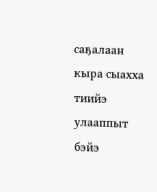саҕалаан кыра сыахха тиийэ улааппыт бэйэ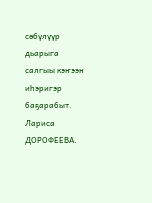сөбүлүүр дьарыга салгыы кэҥээн иһэригэр баҕарабыт.
Лариса ДОРОФЕЕВА.